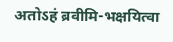अतोऽहं ब्रवीमि-भक्षयित्वा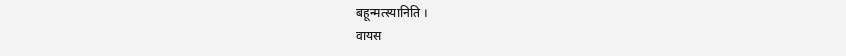बहून्मत्स्यानिति ।
वायस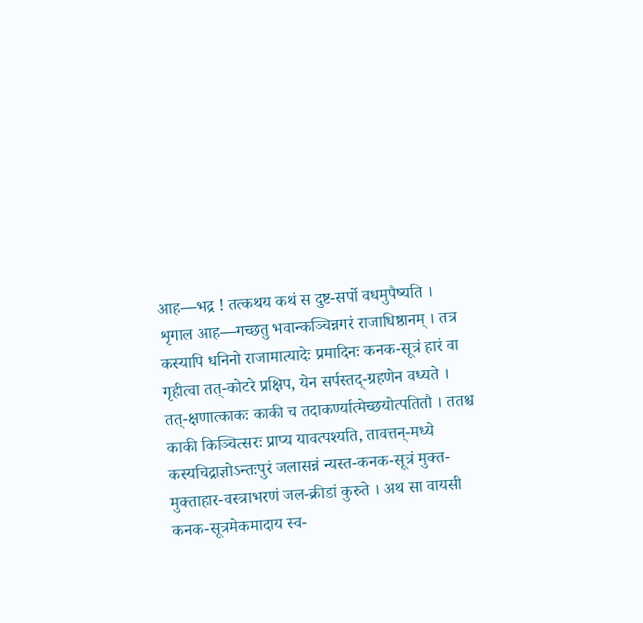आह—भद्र ! तत्कथय कथं स दुष्ट-सर्पो वधमुपैष्यति ।
शृगाल आह—गच्छतु भवान्कञ्चिन्नगरं राजाधिष्ठानम् । तत्र कस्यापि धनिनो राजामात्यादेः प्रमादिनः कनक-सूत्रं हारं वा गृहीत्वा तत्-कोटरे प्रक्षिप, येन सर्पस्तद्-ग्रहणेन वध्यते ।
तत्-क्षणात्काकः काकी च तदाकर्ण्यात्मेच्छयोत्पतितौ । ततश्च काकी किञ्चित्सरः प्राप्य यावत्पश्यति, तावत्तन्-मध्ये कस्यचिद्राज्ञोऽन्तःपुरं जलासन्नं न्यस्त-कनक-सूत्रं मुक्त-मुक्ताहार-वस्त्राभरणं जल-क्रीडां कुरुते । अथ सा वायसी कनक-सूत्रमेकमादाय स्व-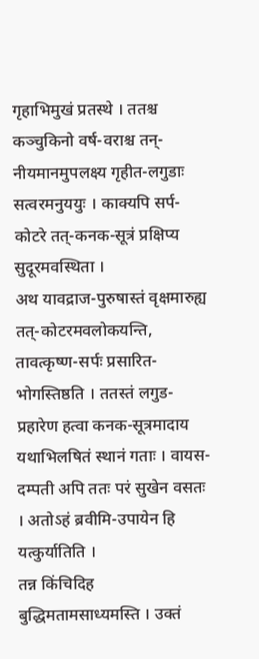गृहाभिमुखं प्रतस्थे । ततश्च कञ्चुकिनो वर्ष-वराश्च तन्-नीयमानमुपलक्ष्य गृहीत-लगुडाः सत्वरमनुययुः । काक्यपि सर्प-कोटरे तत्-कनक-सूत्रं प्रक्षिप्य सुदूरमवस्थिता ।
अथ यावद्राज-पुरुषास्तं वृक्षमारुह्य तत्-कोटरमवलोकयन्ति, तावत्कृष्ण-सर्पः प्रसारित-भोगस्तिष्ठति । ततस्तं लगुड-प्रहारेण हत्वा कनक-सूत्रमादाय यथाभिलषितं स्थानं गताः । वायस-दम्पती अपि ततः परं सुखेन वसतः । अतोऽहं ब्रवीमि-उपायेन हि यत्कुर्यातिति ।
तन्न किंचिदिह बुद्धिमतामसाध्यमस्ति । उक्तं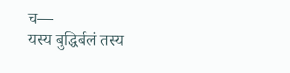च—
यस्य बुद्धिर्बलं तस्य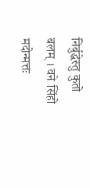निर्बुद्धेस्तु कुतो बलम् । वने सिंहो मदोन्मत्तः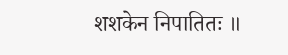शशकेन निपातितः ॥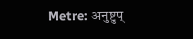Metre: अनुष्टुप्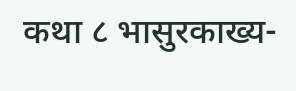कथा ८ भासुरकाख्य-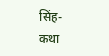सिंह-कथा